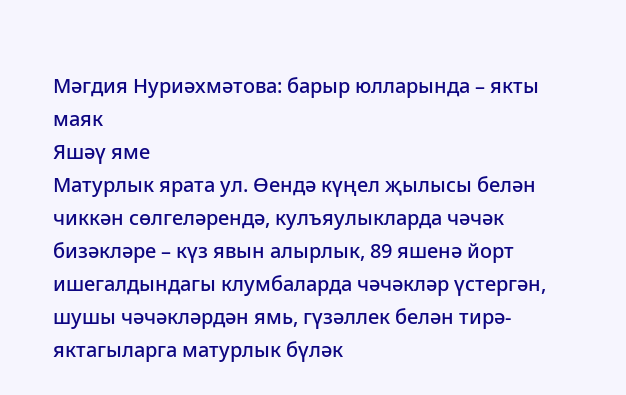Мәгдия Нуриәхмәтова: барыр юлларында – якты маяк
Яшәү яме
Матурлык ярата ул. Өендә күңел җылысы белән чиккән сөлгеләрендә, кулъяулыкларда чәчәк бизәкләре – күз явын алырлык, 89 яшенә йорт ишегалдындагы клумбаларда чәчәкләр үстергән, шушы чәчәкләрдән ямь, гүзәллек белән тирә-яктагыларга матурлык бүләк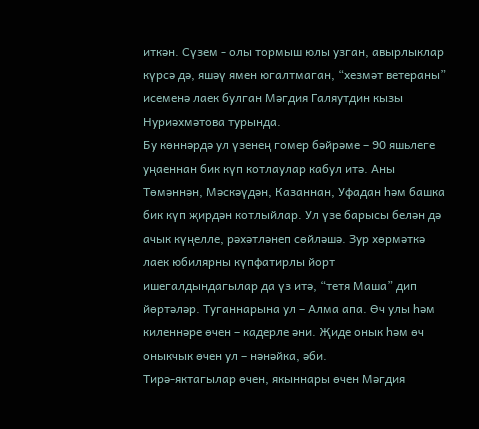иткән. Сүзем - олы тормыш юлы узган, авырлыклар күрсә дә, яшәү ямен югалтмаган, “хезмәт ветераны” исеменә лаек булган Мәгдия Галяутдин кызы Нуриәхмәтова турында.
Бу көннәрдә ул үзенең гомер бәйрәме – 90 яшьлеге уңаеннан бик күп котлаулар кабул итә. Аны Төмәннән, Мәскәүдән, Казаннан, Уфадан һәм башка бик күп җирдән котлыйлар. Ул үзе барысы белән дә ачык күңелле, рәхәтләнеп сөйләшә. Зур хөрмәткә лаек юбилярны күпфатирлы йорт ишегалдындагылар да үз итә, “тетя Маша” дип йөртәләр. Туганнарына ул – Алма апа. Өч улы һәм киленнәре өчен – кадерле әни. Җиде онык һәм өч оныкчык өчен ул – нәнәйка, әби.
Тирә-яктагылар өчен, якыннары өчен Мәгдия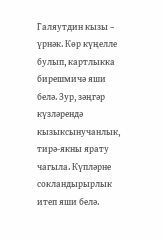Галяутдин кызы – үрнәк. Көр күңелле булып, картлыкка бирешмичә яши белә. Зур, зәңгәр күзләрендә кызыксынучанлык, тирә-якны ярату чагыла. Күпләрне сокландырырлык итеп яши белә.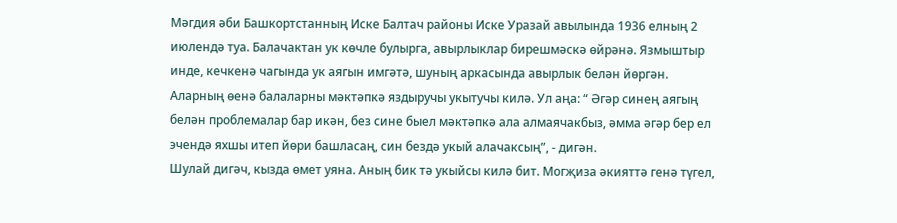Мәгдия әби Башкортстанның Иске Балтач районы Иске Уразай авылында 1936 елның 2 июлендә туа. Балачактан ук көчле булырга, авырлыклар бирешмәскә өйрәнә. Язмыштыр инде, кечкенә чагында ук аягын имгәтә, шуның аркасында авырлык белән йөргән. Аларның өенә балаларны мәктәпкә яздыручы укытучы килә. Ул аңа: “ Әгәр синең аягың белән проблемалар бар икән, без сине быел мәктәпкә ала алмаячакбыз, әмма әгәр бер ел эчендә яхшы итеп йөри башласаң, син бездә укый алачаксың”, - дигән.
Шулай дигәч, кызда өмет уяна. Аның бик тә укыйсы килә бит. Могҗиза әкияттә генә түгел,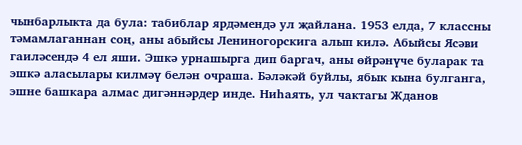чынбарлыкта да була: табиблар ярдәмендә ул җайлана. 1953 елда, 7 классны тәмамлаганнан соң, аны абыйсы Лениногорскига алып килә. Абыйсы Ясәви гаиләсендә 4 ел яши. Эшкә урнашырга дип баргач, аны өйрәнүче буларак та эшкә аласылары килмәү белән очраша. Бәләкәй буйлы, ябык кына булганга, эшне башкара алмас дигәннәрдер инде. Ниһаять, ул чактагы Жданов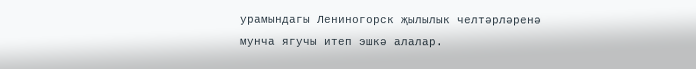урамындагы Лениногорск җылылык челтәрләренә мунча ягучы итеп эшкә алалар.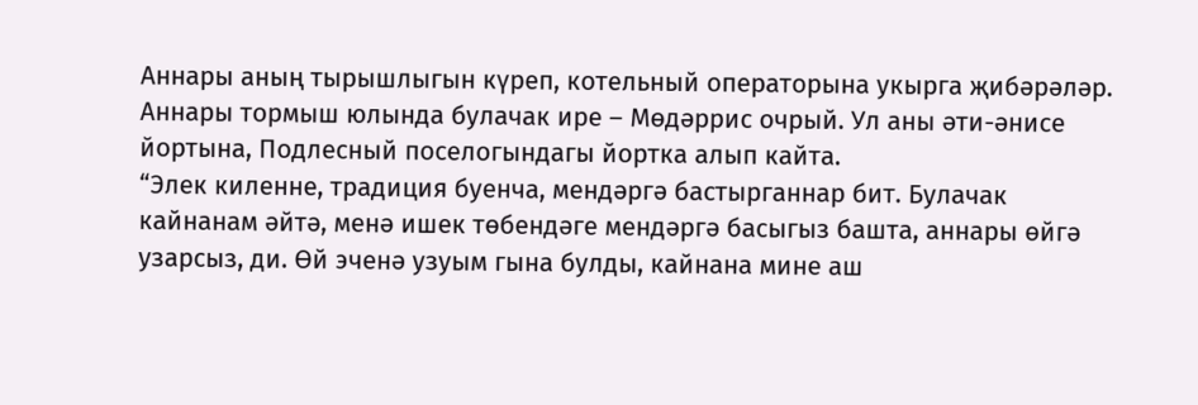Аннары аның тырышлыгын күреп, котельный операторына укырга җибәрәләр.
Аннары тормыш юлында булачак ире – Мөдәррис очрый. Ул аны әти-әнисе йортына, Подлесный поселогындагы йортка алып кайта.
“Элек киленне, традиция буенча, мендәргә бастырганнар бит. Булачак кайнанам әйтә, менә ишек төбендәге мендәргә басыгыз башта, аннары өйгә узарсыз, ди. Өй эченә узуым гына булды, кайнана мине аш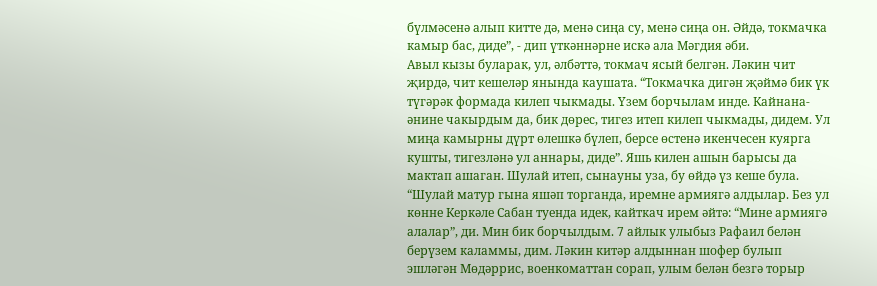бүлмәсенә алып китте дә, менә сиңа су, менә сиңа он. Әйдә, токмачка камыр бас, диде”, - дип үткәннәрне искә ала Мәгдия әби.
Авыл кызы буларак, ул, әлбәттә, токмач ясый белгән. Ләкин чит җирдә, чит кешеләр янында каушата. “Токмачка дигән җәймә бик үк түгәрәк формада килеп чыкмады. Үзем борчылам инде. Кайнана-әнине чакырдым да, бик дөрес, тигез итеп килеп чыкмады, дидем. Ул миңа камырны дүрт өлешкә бүлеп, берсе өстенә икенчесен куярга кушты, тигезләнә ул аннары, диде”. Яшь килен ашын барысы да мактап ашаган. Шулай итеп, сынауны уза, бу өйдә үз кеше була.
“Шулай матур гына яшәп торганда, иремне армиягә алдылар. Без ул көнне Керкәле Сабан туенда идек, кайткач ирем әйтә: “Мине армиягә алалар”, ди. Мин бик борчылдым. 7 айлык улыбыз Рафаил белән берүзем каламмы, дим. Ләкин китәр алдыннан шофер булып эшләгән Мөдәррис, военкоматтан сорап, улым белән безгә торыр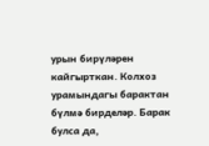урын бирүләрен кайгырткан. Колхоз урамындагы барактан бүлмә бирделәр. Барак булса да,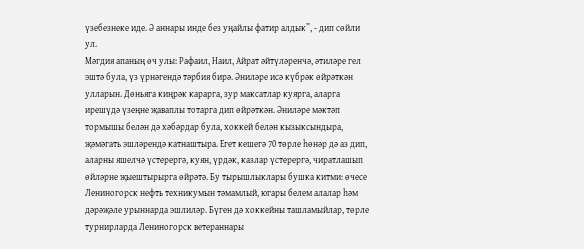үзебезнеке иде. Ә аннары инде без уңайлы фатир алдык”, - дип сөйли ул.
Мәгдия апаның өч улы: Рафаил, Наил, Айрат әйтүләренчә, әтиләре гел эштә була, үз үрнәгендә тәрбия бирә. Әниләре исә күбрәк өйрәткән улларын. Дөньяга киңрәк карарга, зур максатлар куярга, аларга ирешүдә үзеңне җаваплы тотарга дип өйрәткән. Әниләре мәктәп тормышы белән дә хәбәрдар була, хоккей белән кызыксындыра, җәмәгать эшләрендә катнаштыра. Егет кешегә 70 төрле һөнәр дә аз дип, аларны яшелчә үстерергә, куян, үрдәк, казлар үстерергә, чиратлашып өйләрне җыештырырга өйрәтә. Бу тырышлыклары бушка китми: өчесе Лениногорск нефть техникумын тәмамлый, югары белем алалар һәм дәрәҗәле урыннарда эшлиләр. Бүген дә хоккейны ташламыйлар, төрле турнирларда Лениногорск ветераннары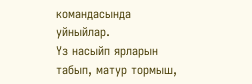командасында уйныйлар.
Үз насыйп ярларын табып, матур тормыш,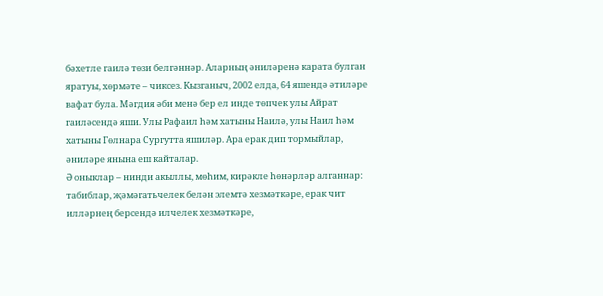бәхетле гаилә төзи белгәннәр. Аларның әниләренә карата булган яратуы, хөрмәте – чиксез. Кызганыч, 2002 елда, 64 яшендә әтиләре вафат була. Мәгдия әби менә бер ел инде төпчек улы Айрат гаиләсендә яши. Улы Рафаил һәм хатыны Наилә, улы Наил һәм хатыны Гөлнара Сургутта яшиләр. Ара ерак дип тормыйлар, әниләре янына еш кайталар.
Ә оныклар – нинди акыллы, мөһим, кирәкле һөнәрләр алганнар: табиблар, җәмәгатьчелек белән элемтә хезмәткәре, ерак чит илләрнең берсендә илчелек хезмәткәре,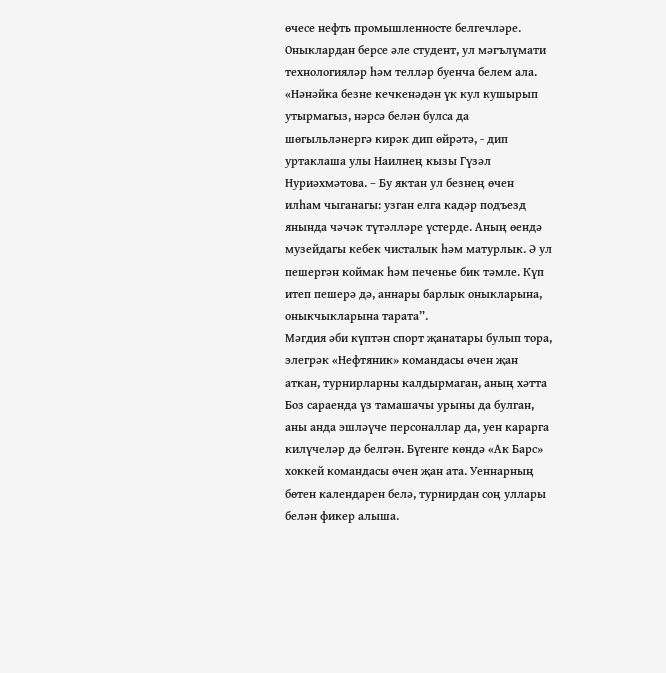өчесе нефть промышленносте белгечләре. Оныклардан берсе әле студент, ул мәгълүмати технологияләр һәм телләр буенча белем ала.
«Нәнәйка безне кечкенәдән үк кул кушырып утырмагыз, нәрсә белән булса да шөгыльләнергә кирәк дип өйрәтә, - дип уртаклаша улы Наилнең кызы Гүзәл Нуриәхмәтова. – Бу яктан ул безнең өчен илһам чыганагы: узган елга кадәр подъезд янында чәчәк түтәлләре үстерде. Аның өендә музейдагы кебек чисталык һәм матурлык. Ә ул пешергән коймак һәм печенье бик тәмле. Күп итеп пешерә дә, аннары барлык оныкларына, оныкчыкларына тарата”.
Мәгдия әби күптән спорт җанатары булып тора, элегрәк «Нефтяник» командасы өчен җан аткан, турнирларны калдырмаган, аның хәтта Боз сараенда үз тамашачы урыны да булган, аны анда эшләүче персоналлар да, уен карарга килүчеләр дә белгән. Бүгенге көндә «Ак Барс» хоккей командасы өчен җан ата. Уеннарның бөтен календарен белә, турнирдан соң уллары белән фикер алыша.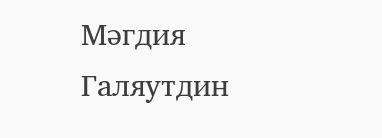Мәгдия Галяутдин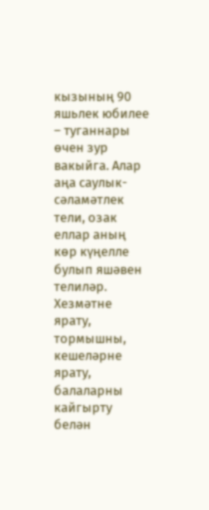кызының 90 яшьлек юбилее – туганнары өчен зур вакыйга. Алар аңа саулык-сәламәтлек тели, озак еллар аның көр күңелле булып яшәвен телиләр.
Хезмәтне ярату, тормышны, кешеләрне ярату, балаларны кайгырту белән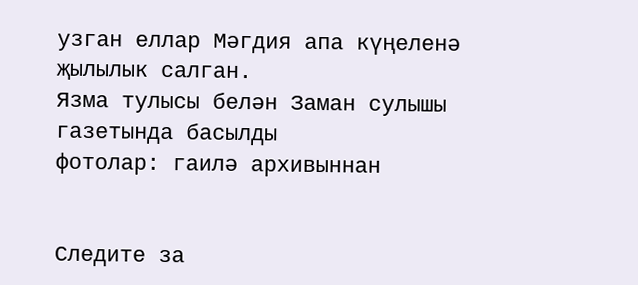узган еллар Мәгдия апа күңеленә җылылык салган.
Язма тулысы белән Заман сулышы газетында басылды
фотолар: гаилә архивыннан


Следите за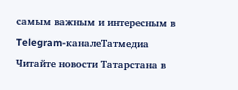самым важным и интересным в Telegram-каналеТатмедиа
Читайте новости Татарстана в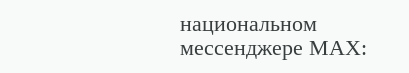национальном мессенджере MАХ: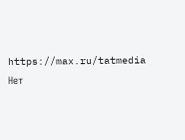https://max.ru/tatmedia
Нет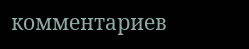комментариев